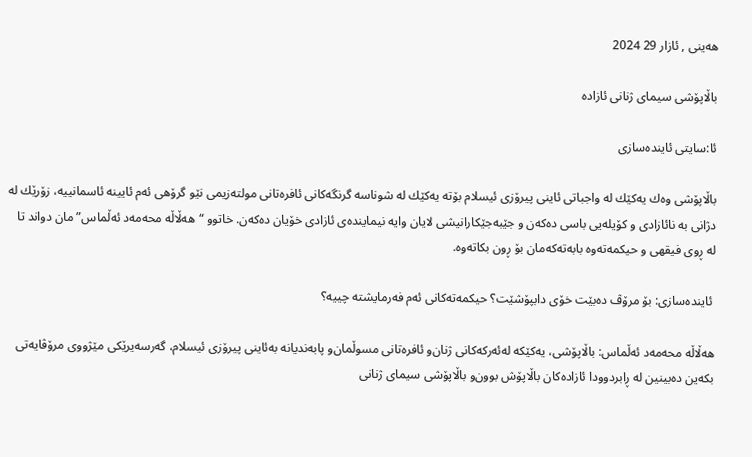هه‌ینی , ئازار 29 2024

باڵاپۆشی سیمای ژنانى ئازاده‌

ئا:سایتى ئاینده‌سازى

باڵاپۆشی وه‌ك یه‌كێك له‌ واجباتى ئاینى پیرۆزی ئیسلام بۆته‌ یه‌كێك له‌ شوناسه‌ گرنگه‌كانى ئافره‌تانى مولته‌زیمى نێو گرۆهى ئه‌م ئایینه‌ ئاسمانییه‌، زۆرێك له‌ دژانى به‌ نائازادى و كۆیله‌یی باسی ده‌كه‌ن و جێبه‌جێكارانیشی لایان وایه‌ نیماینده‌ى ئازادى خۆیان ده‌كه‌ن. خاتوو “هه‌ڵاڵه‌ محه‌مه‌د ئه‌ڵماس”مان دواند تا له‌ ڕوى فیقهى و حیكمه‌ته‌وه‌ بابه‌ته‌كه‌مان بۆ ڕون بكاته‌وه‌.

 ئاینده‌سازى: بۆ مرۆڤ ده‌بێت خۆى دابپۆشێت؟ حیكمه‌ته‌كانى ئه‌م فه‌رمایشته‌ چییه‌؟

هه‌ڵاڵه‌ محه‌مه‌د ئه‌ڵماس: باڵاپۆشى، یه‌كێكه‌ له‌ئه‌ركه‌كانى ژنان‌و ئافره‌تانى مسوڵمان‌و پابه‌ندیانه‌ به‌ئاینى پیرۆزى ئیسلام، گه‌رسه‌یرێكى مێژووى مرۆڤایه‌تى بكه‌ین ده‌بینین له‌ ڕابردوودا ئازاده‌كان باڵاپۆش بوون‌و باڵاپۆشى سیماى ژنانى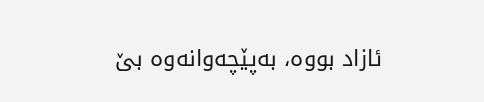ئازاد بووه‌، به‌پێچه‌وانه‌وه‌ بێ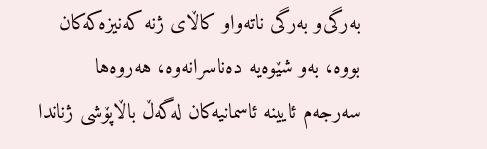به‌رگى‌و به‌رگى ناته‌واو كاڵاى ژنه‌ كه‌نیزه‌كه‌كان بووه‌، به‌و شێوه‌یه‌ ده‌ناسرانه‌وه‌، هه‌روه‌ها سه‌رجه‌م ئایینه‌ ئاسمانیه‌كان له‌گه‌ڵ باڵاپۆشى ژناندا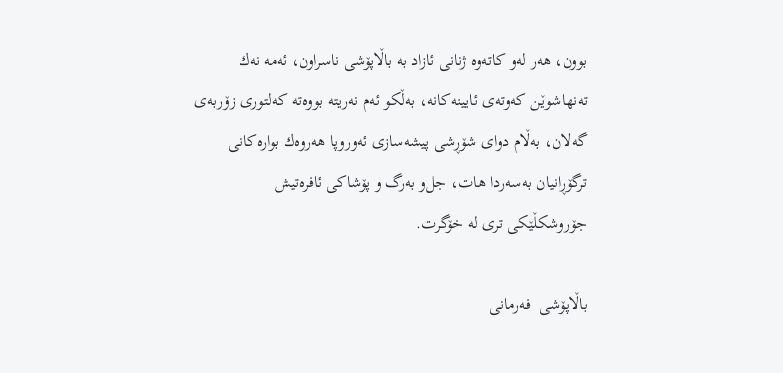بوون، هه‌ر له‌و كاته‌وه‌ ژنانى ئازاد به‌ باڵاپۆشى ناسراون، ئه‌مه‌ نه‌ك ته‌نهاشوێن كه‌وته‌ى ئایینه‌كانه‌، به‌ڵكو ئه‌م نه‌ریته‌ بووه‌ته‌ كه‌لتورى زۆربه‌ى گه‌لان، به‌ڵام دواى شۆڕشى پیشه‌سازى ئه‌وروپا هه‌روه‌ك بواره‌كانى ترگۆڕانیان به‌سه‌ردا هات، جل‌و به‌رگ ‌و پۆشاكى ئافره‌تیش جۆر‌وشكڵێكى ترى له‌ خۆگرت.

باڵاپۆشى  فه‌رمانى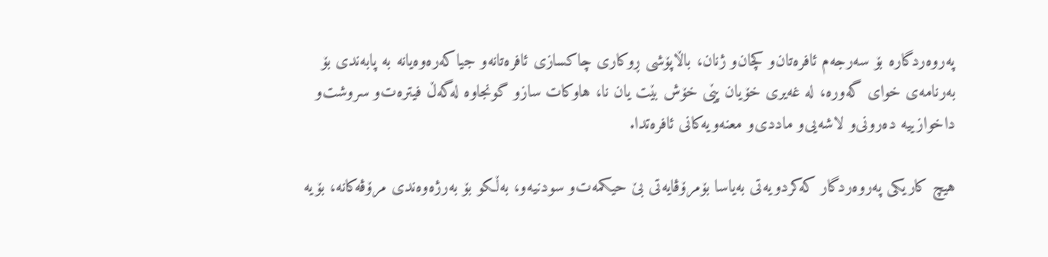په‌روه‌ردگاره‌ بۆ سه‌رجه‌م ئافره‌تان‌و كچان‌و ژنان، باڵاپۆشى ڕوكارى چاكسازى ئافره‌تانه‌و جیاكه‌ره‌وه‌یانه‌ به‌ پابه‌ندى بۆ به‌رنامه‌ى خواى گه‌وره‌، له‌ غه‌یرى خۆیان پێى خۆش بێت یان نا، هاوكات ساز‌و گونجاوه‌ له‌گه‌ڵ فیتره‌ت‌و سروشت‌و داخوازییه‌ ده‌رونى‌و لاشه‌یى‌و ماددى‌و معنه‌ویه‌كانى ئافره‌تدا.

هیچ كاریكى په‌روه‌ردگار كه‌كردویه‌تى به‌یاسا بۆمرۆڤایه‌تى بێ حیكمه‌ت‌و سودنیه‌و، به‌ڵكو بۆ به‌رژه‌وه‌ندى مرۆڤه‌كانه‌، بۆیه‌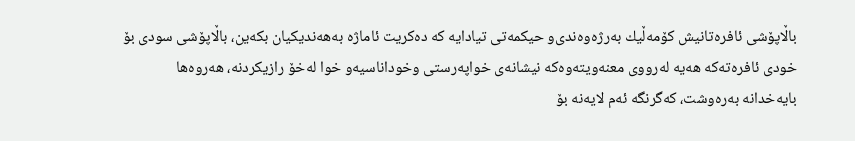باڵاپۆشى ئافره‌تانیش كۆمه‌ڵیك به‌رژه‌وه‌ندى‌و حیكمه‌تى تیادایه‌ كه‌ ده‌كریت ئاماژه‌ به‌هه‌ندیكیان بكه‌ین، باڵاپۆشى سودى بۆ خودى ئافره‌ته‌كه‌ هه‌یه‌ له‌رووى معنه‌ویته‌وه‌كه‌ نیشانه‌ى خواپه‌رستى وخوداناسیه‌و خوا له‌خۆ رازیكردنه‌، هه‌روه‌ها بایه‌خدانه‌ به‌ره‌وشت، كه‌گرنگه‌ ئه‌م لایه‌نه‌ بۆ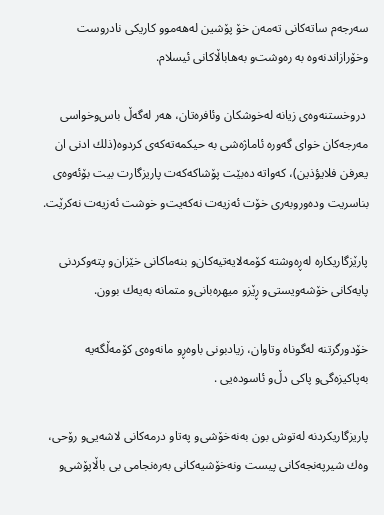سه‌رجه‌م ساته‌كانى ته‌مه‌ن خۆ پۆشین له‌هه‌موو كاریكى نادروست وخۆرازاندنه‌وه‌ به‌ ره‌وشت‌و به‌هاباڵاكانى ئیسلام.

 دروخستنه‌وه‌ى زیانه‌ له‌خوشكان وئافره‌تان، هه‌ر له‌گه‌ڵ باس‌وخواسى مه‌رجه‌كان خواى گه‌وره‌ ئاماژه‌شى به‌ حیكمه‌ته‌كه‌ى كردوه‌(ذلك ادنى ان یعرفن فلایؤذین)، كه‌واته‌ ده‌بێت پۆشاكه‌كه‌ت پاریزگارت بیت بۆئه‌وه‌ى بناسریت وده‌وروبه‌رى خۆت ئه‌زیه‌ت نه‌كه‌یت‌و خوشت ئه‌زیه‌ت نه‌كرێت.

پارێزگاریكاره‌ له‌ڕه‌وشته‌ كۆمه‌لایه‌تیه‌كان‌و بنه‌ماكانى خێزان‌و پته‌وكردنى پایه‌كانى خۆشه‌ویستى‌و ڕێزو میهره‌بانى‌و متمانه‌ به‌یه‌ك بوون.

خۆدورگرتنه‌ له‌گوناه وتاوان، زیادبونى باوه‌ڕو مانه‌وه‌ى كۆمه‌ڵگه‌یه‌ به‌پاكیزه‌گى‌و پاكى دڵ‌و ئاسوده‌یى .

پاریزگاریكردنه‌ له‌توش بون به‌نه‌خۆشى‌و په‌تاو درمه‌كانى لاشه‌یى‌و رۆحى، وه‌ك شیرپه‌نجه‌كانى پیست ونه‌خۆشیه‌كانى به‌ره‌نجامى بى باڵاپۆشى‌و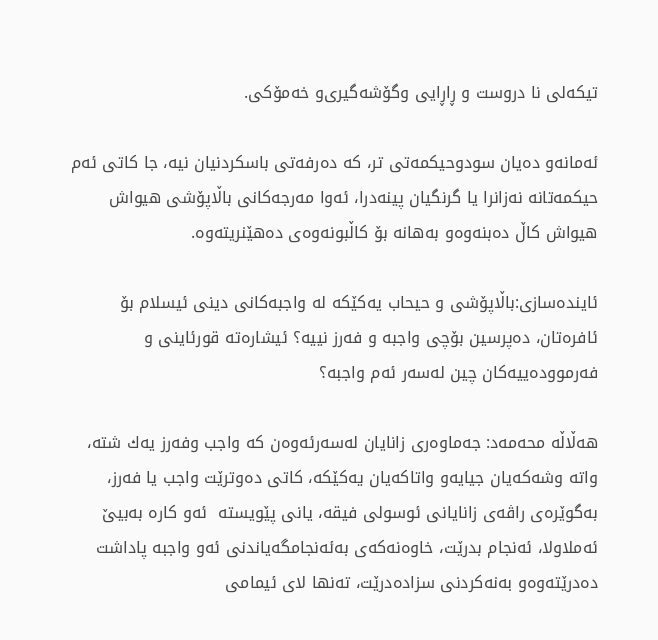تیكه‌لى نا دروست و ڕاڕایى وگۆشه‌گیرى‌و خه‌مۆكى.

ئه‌مانه‌‌و ده‌یان سودوحیكمه‌تى تر، كه‌ ده‌رفه‌تى باسكردنیان نیه‌، جا كاتى ئه‌م حیكمه‌تانه‌ نه‌زانرا یا گرنگیان پینه‌درا، ئه‌وا مه‌رجه‌كانى باڵاپۆشى هیواش هیواش كاڵ ده‌بنه‌وه‌و به‌هانه‌ بۆ كاڵبونه‌وه‌ى ده‌هێنریته‌وه‌.

ئاینده‌سازى:باڵاپۆشى و حیحاب یه‌كێكه‌ له‌ واجبه‌كانى دینى ئیسلام بۆ ئافره‌تان، ده‌پرسین بۆچى واجبه‌ و فه‌رز نییه‌؟ ئیشاره‌ته‌ قورئاینى و فه‌رمووده‌ییه‌كان چین له‌سه‌ر ئه‌م واجبه‌؟

هه‌ڵاڵه‌ محه‌مه‌د: جه‌ماوه‌رى زانایان له‌سه‌رئه‌وه‌ن كه‌ واجب وفه‌رز یه‌ك شته‌، واته‌ وشه‌كه‌یان جیایه‌و واتاكه‌یان یه‌كێكه‌، كاتى ده‌وترێت واجب یا فه‌رز، به‌گوێره‌ى راڤه‌ى زانایانى ئوسولى فیقه، یانى پێویسته‌  ئه‌و كاره‌ به‌بیێ ئه‌ملاولا، ئه‌نجام بدرێت، خاوه‌نه‌كه‌ى به‌ئه‌نجامگه‌یاندنى ئه‌و واجبه‌ پاداشت ده‌درێته‌وه‌و به‌نه‌كردنى سزاده‌درێت، ته‌نها لاى ئیمامى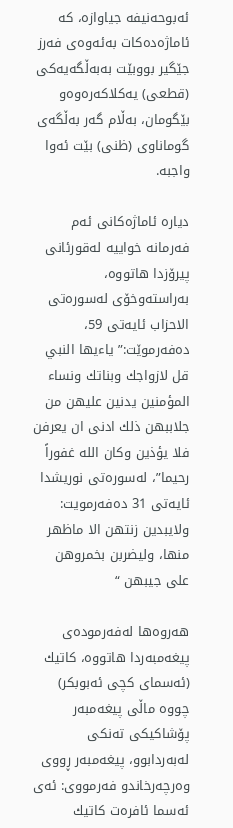ئه‌بوحه‌نیفه‌ جیاوازه‌، كه‌ ئاماژه‌ده‌كات به‌ئه‌وه‌ى فه‌رز جێگیر بووبێت به‌به‌ڵگه‌یه‌كى (قطعى) یه‌كلاكه‌ره‌وه‌‌و بێگومان، به‌ڵام گه‌ر به‌ڵگه‌ى گوماناوى (ظنى) بێت ئه‌وا واجبه‌.

دیاره‌ ئاماژه‌كانى ئه‌م فه‌رمانه‌ خواییه‌ له‌قورئانى پیرۆزدا هاتووه‌، به‌راسته‌وخۆى له‌سوره‌تى الاحزاب ئایه‌تى 59، ده‌فه‌رموێت:”یا‌ءیها النبي قل لازواجك وبناتك ونسا‌ء المؤمنین یدنین علیهن من جلاببهن ذلك ادنى ان یعرفن فلا یؤذین وكان الله غفوراً رحیما”، له‌سوره‌تى نوریشدا ئایه‌تى 31 ده‌فه‌رمویت: ولایبدین زنتهن الا ماظهر منها، ولیضربن بخمروهن على جیبهن “

هه‌روه‌ها له‌فه‌رموده‌ى پیغه‌مبه‌ردا هاتووه‌، كاتیك (ئه‌سماى كچى ئه‌بوبكر) چووه‌ ماڵى پیغه‌مبه‌ر پۆشاكیكى ته‌نكى له‌به‌ردابوو، پیغه‌مبه‌ر ڕووى وه‌رچه‌رخاندو فه‌رمووى: ئه‌ى ئه‌سما ئافره‌ت كاتیك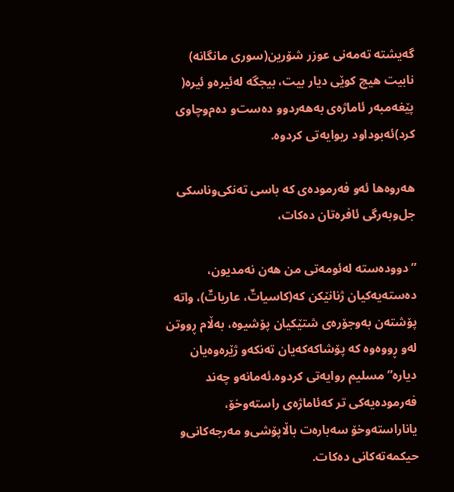گه‌یشته‌ ته‌مه‌نى عوزر شۆرین(سورى مانگانه‌) نابیت هیچ كوێى دیار بیت، بیجگه‌ له‌ئیره‌و ئیره‌( پێغه‌مبه‌ر ئاماژه‌ى به‌هه‌ردوو ده‌ست‌و ده‌م‌وچاوى كرد)ئه‌بوداود ریوایه‌تى كردوه‌.

هه‌روه‌ها ئه‌و فه‌رموده‌ى كه‌ باسى ته‌نكى‌وناسكى جل‌وبه‌رگى ئافره‌تان ده‌كات،

” دووده‌سته‌ له‌ئومه‌تى من هه‌ن نه‌مدیون، ده‌سته‌یه‌كیان ژنانێكن كه‌(كاسیاتٌ، عاریاتٌ)، واته‌ پۆشته‌ن به‌وجۆره‌ى شتێكیان پۆشیوه‌، به‌ڵام ڕووتن له‌و ڕووه‌وه‌ كه‌ پۆشاكه‌كه‌یان ته‌نكه‌‌و ژێره‌وه‌یان دیاره‌” مسلیم روایه‌تى كردوه‌.ئه‌مانه‌و چه‌ند فه‌رموده‌یه‌كى تر كه‌ئاماژه‌ى راسته‌وخۆ، یاناراسته‌وخۆ سه‌باره‌ت باڵاپۆشى‌و مه‌رجه‌كانى‌و حیكمه‌ته‌كانى ده‌كات.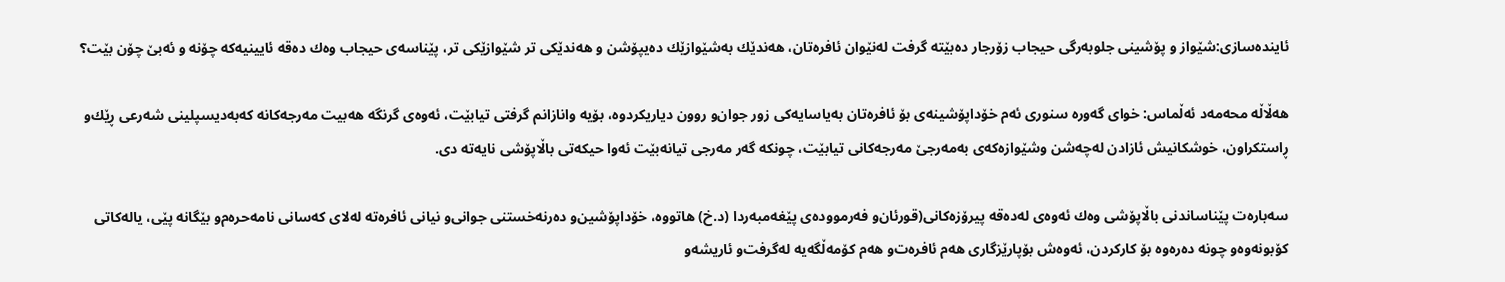ئاینده‌سازى:شێواز و پۆشینى جلوبه‌رگى حیجاب زۆرجار ده‌بێته‌ گرفت له‌نێوان ئافره‌تان، هه‌ندێك به‌شێوازێك ده‌یپۆشن و هه‌ندێكى تر شێوازێكى تر، پێناسه‌ى حیجاب وه‌ك ده‌قه‌ ئایینیه‌كه‌ چۆنه‌ و ئه‌بێ چۆن بێت؟

هه‌ڵاڵه‌ محه‌مه‌د ئه‌ڵماس: خواى گه‌وره‌ سنورى ئه‌م خۆداپۆشینه‌ى بۆ ئافره‌تان به‌یاسایه‌كى زور جوان‌و روون دیاریكردوه‌، بۆیه‌ وانازانم گرفتى تیابێت، ئه‌وه‌ى گرنگه‌ هه‌بیت مه‌رجه‌كانه‌ كه‌به‌دیسپلینى شه‌رعى ڕێك‌و ڕاستكراون، خوشكانیش ئازادن له‌چه‌شن وشێوازه‌كه‌ى به‌مه‌رجێ مه‌رجه‌كانى تیابێت، چونكه‌ گه‌ر مه‌رجى تیانه‌بێت ئه‌وا حیكه‌تى باڵاپۆشى نایه‌ته‌ دى.

سه‌باره‌ت پێناساندنى باڵاپۆشى وه‌ك ئه‌وه‌ى له‌ده‌قه‌ پیرۆزه‌كانى(قورئان‌و فه‌رمووده‌ى پێغه‌مبه‌ردا (د.خ) هاتووه‌، خۆداپۆشین‌و ده‌رنه‌خستنى جوانى‌و نیانى ئافره‌ته‌ له‌لاى كه‌سانى نامه‌حره‌م‌و بێگانه‌ پێى، یاله‌كاتى كۆبونه‌وه‌‌و چونه‌ ده‌ره‌وه‌ بۆ كاركردن، ئه‌وه‌ش بۆپارێزگارى هه‌م ئافره‌ت‌و هه‌م كۆمه‌ڵگه‌یه‌ له‌گرفت‌و ئاریشه‌و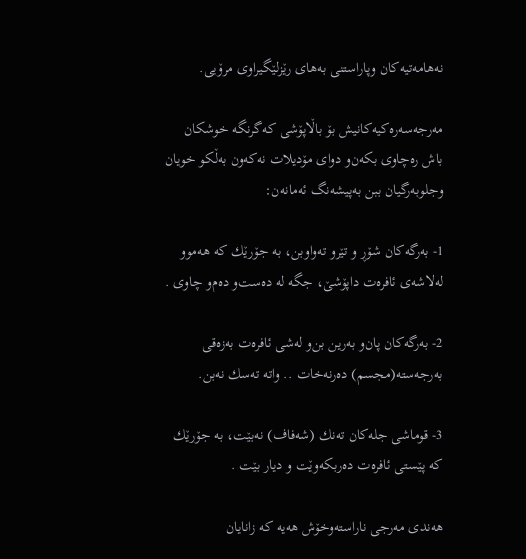نه‌هامه‌تیه‌كان وپاراستنى به‌هاى رێزلێگیراوى مرۆیى.

مه‌رجه‌سه‌ره‌كیه‌كانیش بۆ باڵاپۆشى كه‌گرنگه‌ خوشكان باش ره‌چاوى بكه‌ن‌و دواى مۆدیلات نه‌كه‌ون به‌ڵكو خویان وجلوبه‌رگیان ببن به‌پیشه‌نگ ئه‌مانه‌ن:

1- به‌رگه‌كان شۆڕ و تێرو ته‌واوبن، به‌ جۆرێك كه‌ هه‌موو له‌لاشه‌ى ئافره‌ت داپۆشێ، جگه‌ له‌ ده‌ست‌و ده‌م‌و چاوى .

2- به‌رگه‌كان پان‌و به‌رین بن‌و له‌شى ئافره‌ت به‌زه‌قى به‌رجه‌سته‌(مجسم) ده‌رنه‌خات .. واته‌ ته‌سك نه‌بن.

3- قوماشى جله‌كان ته‌نك (شه‌فاف) نه‌بێت، به‌ جۆرێك كه‌ پێستى ئافره‌ت ده‌ربكه‌وێت و دیار بێت .

هه‌ندى مه‌رجى ناراسته‌وخۆش هه‌یه‌ كه‌ زانایان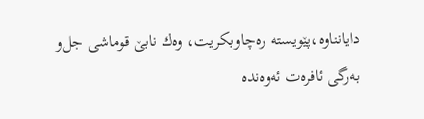دایانناوه‌،پێویسته‌ ره‌چاوبكریت، وه‌ك نابێ قوماشى جل‌و به‌رگى ئافره‌ت ئه‌وه‌نده‌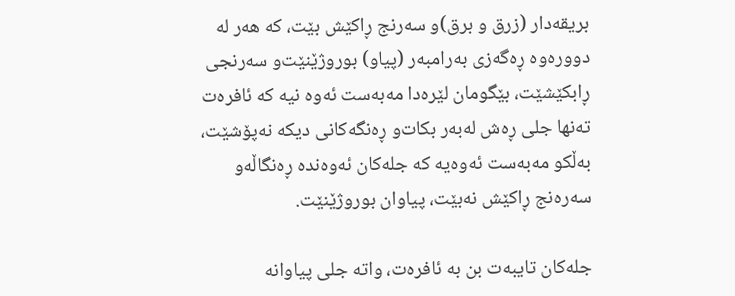بریقه‌دار (زرق و برق)و سه‌رنج ڕاكێش بێت، كه‌ هه‌ر له‌ دووره‌وه‌ ڕه‌گه‌زى به‌رامبه‌ر (پیاو) بوروژێنێت‌و سه‌رنجى ڕابكێشێت، بێگومان لێره‌دا مه‌به‌ست ئه‌وه‌ نیه‌ كه‌ ئافره‌ت ته‌نها جلى ڕه‌ش له‌به‌ر بكات‌و ڕه‌نگه‌كانى دیكه‌ نه‌پۆشێت، به‌ڵكو مه‌به‌ست ئه‌وه‌یه‌ كه‌ جله‌كان ئه‌وه‌نده‌ ڕه‌نگاڵه‌و سه‌ره‌نج ڕاكێش نه‌بێت، پیاوان بوروژێنێت.

جله‌كان تایبه‌ت بن به‌ ئافره‌ت، واته‌ جلى پیاوانه‌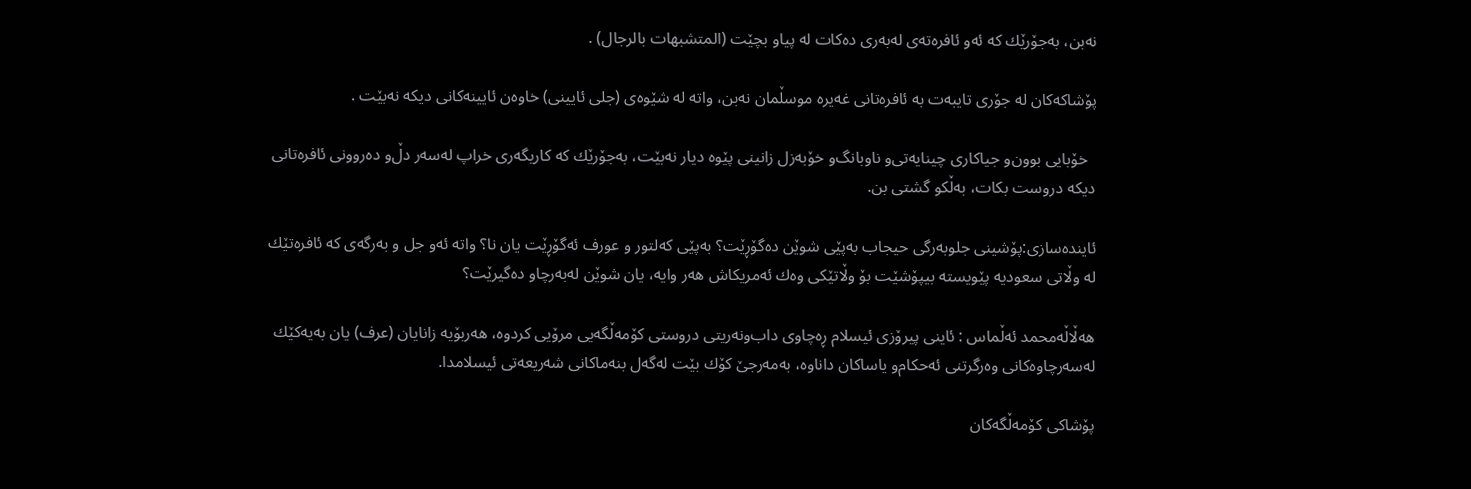نه‌بن، به‌جۆرێك كه‌ ئه‌و ئافره‌ته‌ى له‌به‌رى ده‌كات له‌ پیاو بچێت (المتشبهات بالرجال) .

پۆشاكه‌كان له‌ جۆرى تایبه‌ت به‌ ئافره‌تانى غه‌یره‌ موسڵمان نه‌بن، واته‌ له‌ شێوه‌ى (جلى ئایینى) خاوه‌ن ئایینه‌كانى دیكه‌ نه‌بێت .

  خۆبایى بوون‌و جیاكارى چینایه‌تى‌و ناوبانگ‌و خۆبه‌زل زانینى پێوه‌ دیار نه‌بێت، به‌جۆرێك كه‌ كاریگه‌رى خراپ له‌سه‌ر دڵ‌و ده‌روونى ئافره‌تانى دیكه‌ دروست بكات، به‌ڵكو گشتى بن.

ئاینده‌سازى:پۆشینى جلوبه‌رگى حیجاب به‌پێى شوێن ده‌گۆڕێت؟ به‌پێى كه‌لتور و عورف ئه‌گۆڕێت یان نا؟ واته‌ ئه‌و جل و به‌رگه‌ى كه‌ ئافره‌تێك له‌ وڵاتى سعودیه‌ پێویسته‌ بیپۆشێت بۆ وڵاتێكى وه‌ك ئه‌مریكاش هه‌ر وایه‌، یان شوێن له‌به‌رچاو ده‌گیرێت؟

هه‌ڵاڵه‌محمد ئه‌ڵماس : ئاینى پیرۆزى ئیسلام ڕه‌چاوى داب‌ونه‌ریتى دروستى كۆمه‌ڵگه‌یى مرۆیى كردوه‌، هه‌ربۆیه‌ زانایان (عرف) یان به‌یه‌كێك له‌سه‌رچاوه‌كانى وه‌رگرتنى ئه‌حكام‌و یاساكان داناوه‌، به‌مه‌رجێ كۆك بێت له‌گه‌ل بنه‌ماكانى شه‌ریعه‌تى ئیسلامدا.

پۆشاكى كۆمه‌ڵگه‌كان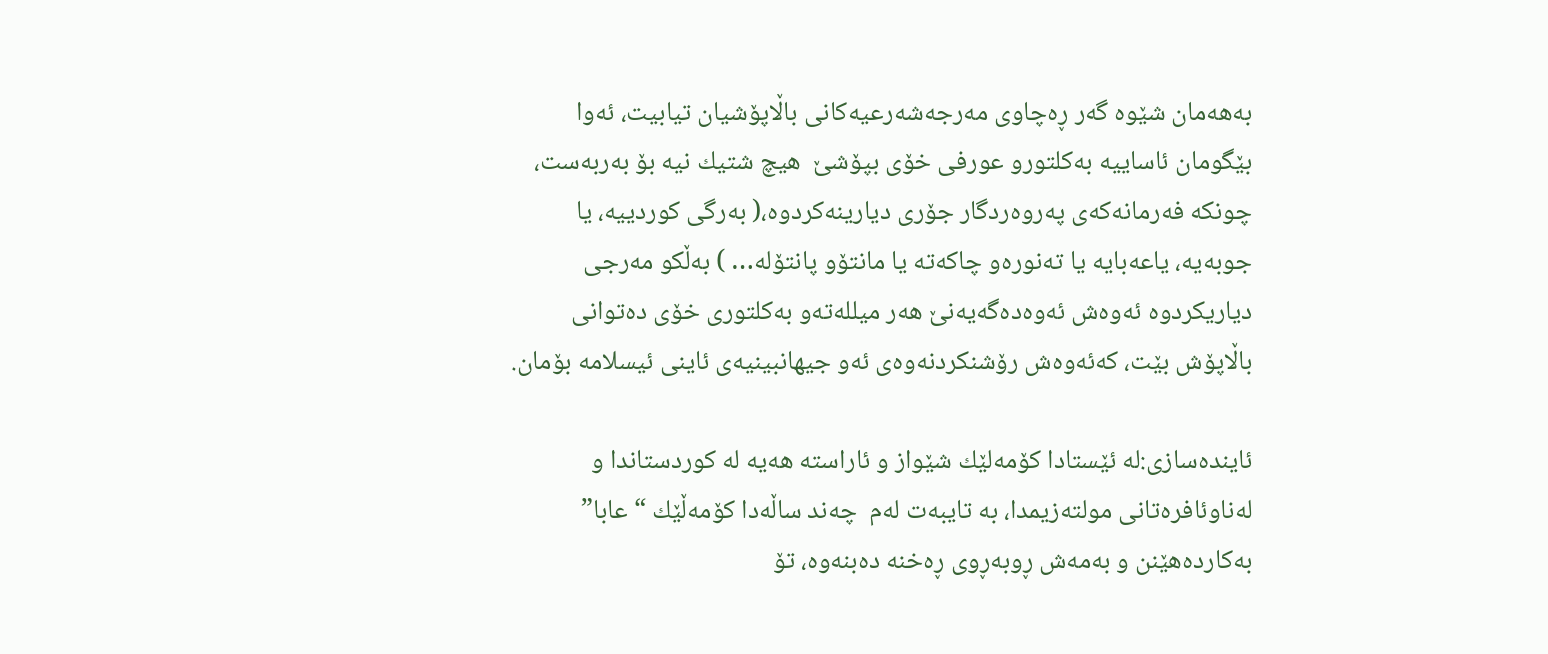به‌هه‌مان شێوه‌ گه‌ر ڕه‌چاوى مه‌رجه‌شه‌رعیه‌كانى باڵاپۆشیان تیابیت، ئه‌وا بێگومان ئاساییه‌ به‌كلتورو عورفى خۆى بپۆشێ  هیچ شتیك نیه‌ بۆ به‌ربه‌ست، چونكه‌ فه‌رمانه‌كه‌ى په‌روه‌ردگار جۆرى دیارینه‌كردوه‌،( به‌رگى كوردییه‌، یا جوبه‌یه‌، یاعه‌بایه‌ یا ته‌نوره‌و چاكه‌ته‌ یا مانتۆو پانتۆله‌… ) به‌ڵكو مه‌رجى دیاریكردوه‌ ئه‌وه‌ش ئه‌وه‌ده‌گه‌یه‌نێ هه‌ر میلله‌ته‌و به‌كلتورى خۆى ده‌توانى باڵاپۆش بێت، كه‌ئه‌وه‌ش رۆشنكردنه‌وه‌ى ئه‌و جیهانبینیه‌ى ئاینى ئیسلامه‌ بۆمان.

ئاینده‌سازى:له‌ ئێستادا كۆمه‌لێك شێواز و ئاراسته‌ هه‌یه‌ له‌ كوردستاندا و له‌ناوئافره‌تانى مولته‌زیمدا، به‌ تایبه‌ت له‌م  چه‌ند ساڵه‌دا كۆمه‌ڵێك “عابا” به‌كارده‌هێنن و به‌مه‌ش ڕوبه‌ڕوى ڕه‌خنه‌ ده‌بنه‌وه‌، تۆ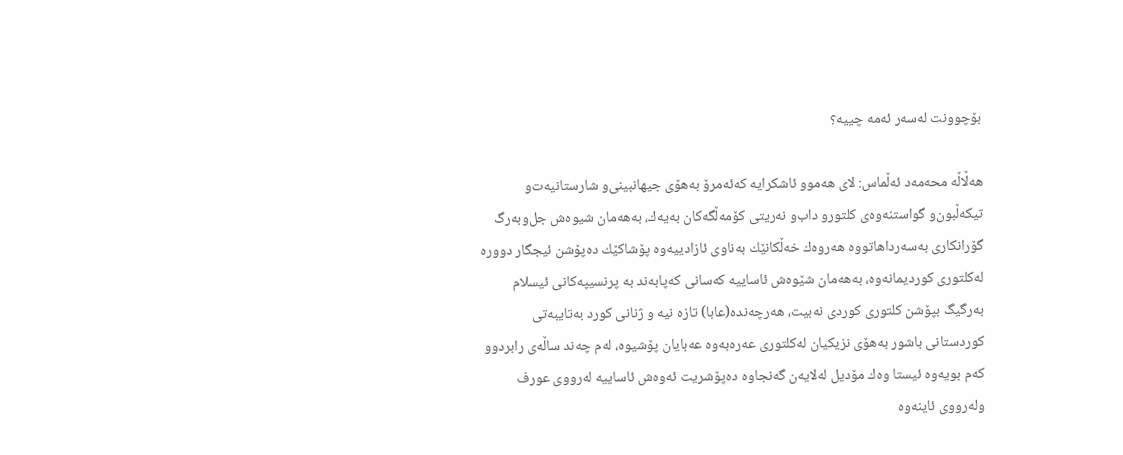بۆچوونت له‌سه‌ر ئه‌مه‌ چییه‌؟

هه‌ڵاڵه‌ محه‌مه‌د ئه‌ڵماس: لاى هه‌موو ئاشكرایه‌ كه‌ئه‌مرۆ به‌هۆى جیهانبینى‌و شارستانیه‌ت‌و تیكه‌ڵبون‌و گواستنه‌وه‌ى كلتورو داب‌و نه‌ریتى كۆمه‌ڵگه‌كان به‌یه‌ك، به‌هه‌مان شیوه‌ش جل‌وبه‌رگ گۆرانكارى به‌سه‌رداهاتووه‌ هه‌روه‌ك خه‌ڵكانێك به‌ناوى ئازادییه‌وه‌ پۆشاكێك ده‌پۆشن ئیجگار دووره‌ له‌كلتورى كوردیمانه‌وه‌، به‌هه‌مان شێوه‌ش ئاساییه‌ كه‌سانى كه‌پابه‌ند به‌ پرنسیپه‌كانى ئیسلام به‌رگیگ بپۆشن كلتورى كوردى نه‌بیت، هه‌رچه‌نده‌(عابا) تازه‌ نیه‌ و ژنانى كورد به‌تایبه‌تى كوردستانى باشور به‌هۆى نزیكیان له‌كلتورى عه‌ره‌به‌وه‌ عه‌بایان پۆشیوه‌، له‌م چه‌ند ساڵه‌ى رابردوو كه‌م بویه‌وه‌ ئیستا وه‌ك مۆدیل له‌لایه‌ن گه‌نجاوه‌ ده‌پۆشریت ئه‌وه‌ش ئاساییه‌ له‌رووى عورف وله‌رووى ئاینه‌وه‌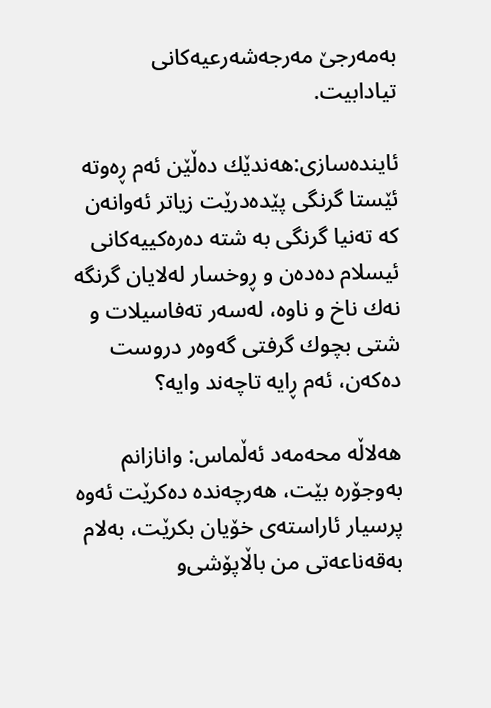به‌مه‌رجێ مه‌رجه‌شه‌رعیه‌كانى تیادابیت.

ئاینده‌سازى:هه‌ندێك ده‌ڵێن ئه‌م ڕه‌وته‌ ئێستا گرنگى پێده‌درێت زیاتر ئه‌وانه‌ن كه‌ ته‌نیا گرنگى به‌ شته‌ ده‌ره‌كییه‌كانى ئیسلام ده‌ده‌ن و ڕوخسار له‌لایان گرنگه‌ نه‌ك ناخ و ناوه‌، له‌سه‌ر ته‌فاسیلات و شتى بچوك گرفتى گه‌وه‌ر دروست ده‌كه‌ن، ئه‌م ڕایه‌ تاچه‌ند وایه‌؟

هه‌لاڵه‌ محه‌مه‌د ئه‌ڵماس: وانازانم به‌وجۆره‌ بێت، هه‌رچه‌نده‌ ده‌كرێت ئه‌وه‌ پرسیار ئاراسته‌ى خۆیان بكرێت، به‌لام به‌قه‌ناعه‌تى من باڵاپۆشى‌و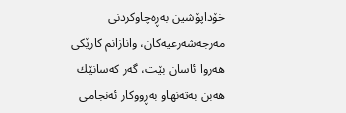خۆداپۆشین به‌ڕه‌چاوكردنى مه‌رجه‌شه‌رعیه‌كان، وانازانم كارێكى هه‌روا ئاسان بێت، گه‌ر كه‌سانێك هه‌بن به‌ته‌نها‌و به‌ڕووكار ئه‌نجامى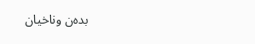بده‌ن وناخیان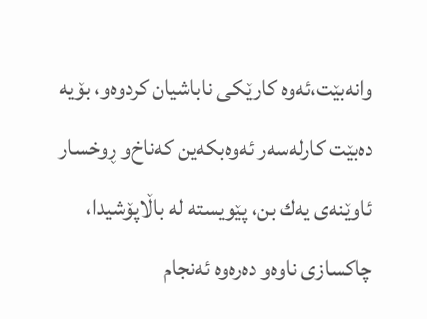وانه‌بێت،ئه‌وه‌ كارێكى ناباشیان كردوه‌و، بۆیه‌ ده‌بێت كارله‌سه‌ر ئه‌وه‌بكه‌ین كه‌ناخ‌و ڕوخسار ئاوێنه‌ى یه‌ك بن، پێویسته‌ له‌ باڵاپۆشیدا، چاكسازى ناوه‌و ده‌ره‌وه‌ ئه‌نجام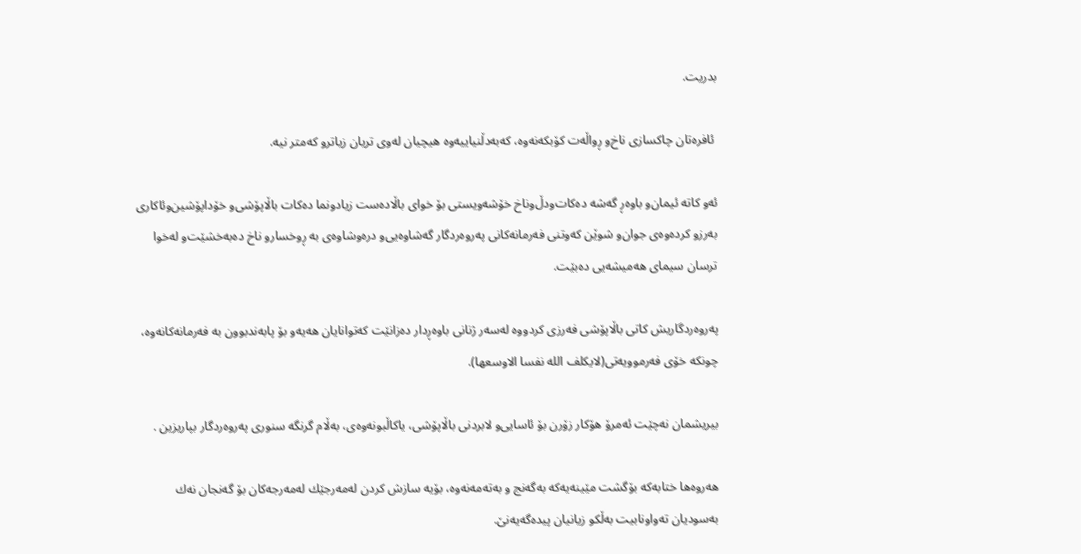بدریت.

 ئافره‌تان چاكسازى ناخ‌و ڕواڵه‌ت كۆبكه‌نه‌وه‌، كه‌به‌دڵنیاییه‌وه‌ هیچیان له‌وى تریان زیاترو كه‌متر نیه‌.

ئه‌و كاته‌ ئیمان‌و باوه‌ڕ گه‌شه‌ ده‌كات‌ودڵ‌وناخ خۆشه‌ویستى بۆ خواى باڵاده‌ست زیادونما ده‌كات باڵاپۆشى‌و خۆداپۆشین‌وئاكارى به‌رز‌و كرده‌وه‌ى جوان‌و شوێن كه‌وتنى فه‌رمانه‌كانى په‌روه‌ردگار گه‌شاوه‌یی‌و دره‌وشاوه‌ی به‌ ڕوخسار‌و ناخ ده‌به‌خشێت‌و له‌خوا ترسان سیماى هه‌میشه‌یى ده‌بێت.

په‌روه‌ردگاریش كاتى باڵاپۆشى فه‌رزى كردووه‌ له‌سه‌ر ژنانى باوه‌ڕدار ده‌زانێت كه‌توانایان هه‌یه‌‌و بۆ پابه‌ندبوون به‌ فه‌رمانه‌كانه‌وه‌، چونكه‌ خۆى فه‌رموویه‌تى(لایكلف الله‌ نفسا الاوسعها).

بیریشمان نه‌چێت ئه‌مرۆ هۆكار زۆرن بۆ ئاسایى‌و لابردنى باڵاپۆشى، یاكاڵبونه‌وه‌ى، به‌ڵام گرنگه‌ سنورى په‌روه‌ردگار بپاریزین .

هه‌روه‌ها ختابه‌كه‌ بۆگشت مێینه‌یه‌كه‌ به‌گه‌نج و به‌ته‌مه‌نه‌وه‌، بۆیه‌ سازش كردن له‌مه‌رجێك له‌مه‌رجه‌كان بۆ گه‌نجان نه‌ك به‌سودیان ته‌واونابیت به‌ڵكو زیانیان پیده‌گه‌یه‌نێ.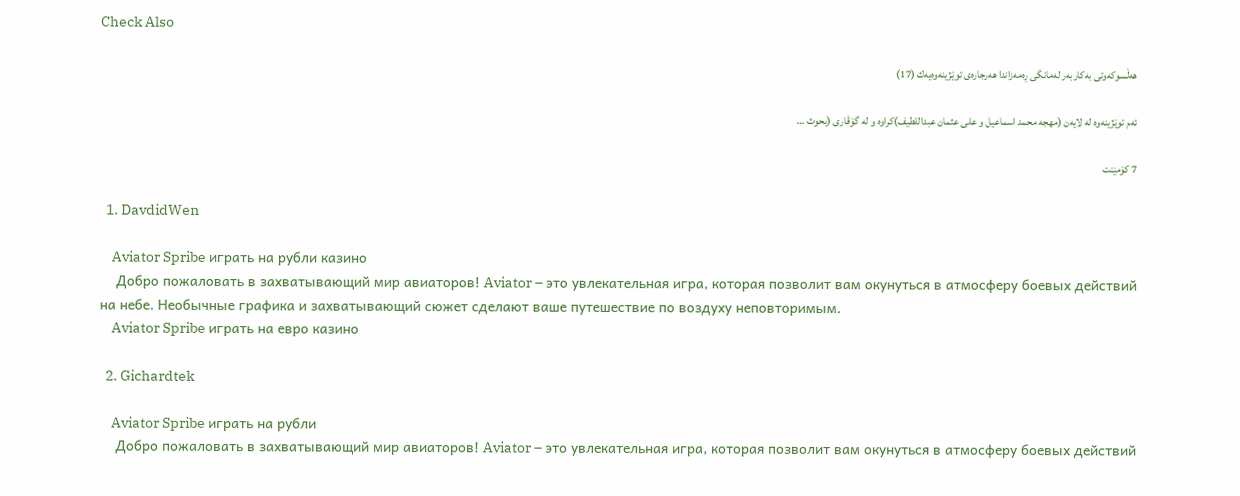Check Also

هەڵسوكەوتی بەكاربەر لەمانگی ڕەمەزاندا هەرجارەی توێژینەوەیەك (17)

ئەم توێژینەوە لە لایەن (مهجە محمد اسماعیل و علی عثمان عبداللطیف)كراوە و لە گۆڤاری (بحوث …

7 کۆمێنت

  1. DavdidWen

    Aviator Spribe играть на рубли казино
    Добро пожаловать в захватывающий мир авиаторов! Aviator – это увлекательная игра, которая позволит вам окунуться в атмосферу боевых действий на небе. Необычные графика и захватывающий сюжет сделают ваше путешествие по воздуху неповторимым.
    Aviator Spribe играть на евро казино

  2. Gichardtek

    Aviator Spribe играть на рубли
    Добро пожаловать в захватывающий мир авиаторов! Aviator – это увлекательная игра, которая позволит вам окунуться в атмосферу боевых действий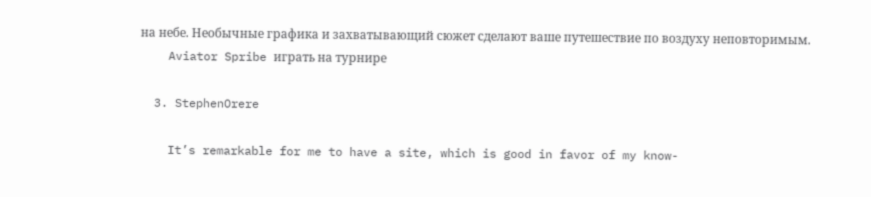на небе. Необычные графика и захватывающий сюжет сделают ваше путешествие по воздуху неповторимым.
    Aviator Spribe играть на турнире

  3. StephenOrere

    It’s remarkable for me to have a site, which is good in favor of my know-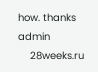how. thanks admin
    28weeks.ru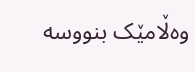وەڵامێک بنووسە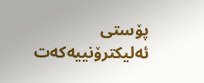پۆستی ئەلیکترۆنییەکەت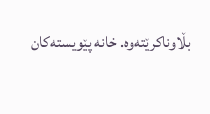بڵاوناکرێتەوە. خانە پێویستەکان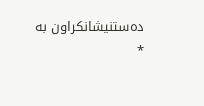دەستنیشانکراون بە *